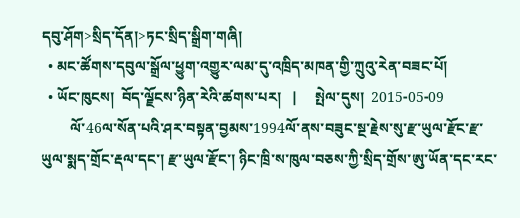དབུ་ཤོག>སྲིད་དོན།>ཏང་སྲིད་སྒྲིག་གཞི།
  • མང་ཚོགས་དབུལ་སྒྲོལ་ཕྱུག་འགྱུར་ལམ་དུ་འཁྲིད་མཁན་གྱི་ཀྲུའུ་རེན་བཟང་པོ།
  • ཡོང་ཁུངས།  བོད་ལྗོངས་ཉིན་རེའི་ཚགས་པར།   |     སྤེལ་དུས།  2015-05-09
        ལོ་46ལ་སོན་པའི་ཤར་བསྟན་བྱམས་1994ལོ་ནས་བཟུང་སྔ་རྗེས་སུ་རྫ་ཡུལ་རྫོང་རྫ་ཡུལ་སྨད་གྲོང་རྡལ་དང་། རྫ་ཡུལ་རྫོང་། ཉིང་ཁྲི་ས་ཁུལ་བཅས་ཀྱི་སྲིད་གྲོས་ཨུ་ཡོན་དང་རང་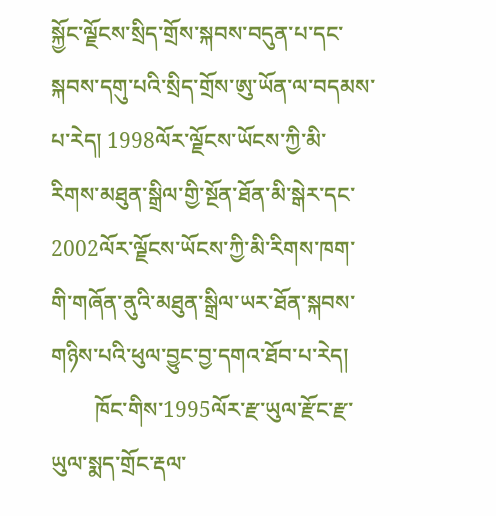སྐྱོང་ལྗོངས་སྲིད་གྲོས་སྐབས་བདུན་པ་དང་སྐབས་དགུ་པའི་སྲིད་གྲོས་ཨུ་ཡོན་ལ་བདམས་པ་རེད། 1998ལོར་ལྗོངས་ཡོངས་ཀྱི་མི་རིགས་མཐུན་སྒྲིལ་གྱི་སྔོན་ཐོན་མི་སྒེར་དང་2002ལོར་ལྗོངས་ཡོངས་ཀྱི་མི་རིགས་ཁག་གི་གཞོན་ནུའི་མཐུན་སྒྲིལ་ཡར་ཐོན་སྐབས་གཉིས་པའི་ཕུལ་བྱུང་བྱ་དགའ་ཐོབ་པ་རེད།
        ཁོང་གིས་1995ལོར་རྫ་ཡུལ་རྫོང་རྫ་ཡུལ་སྨད་གྲོང་རྡལ་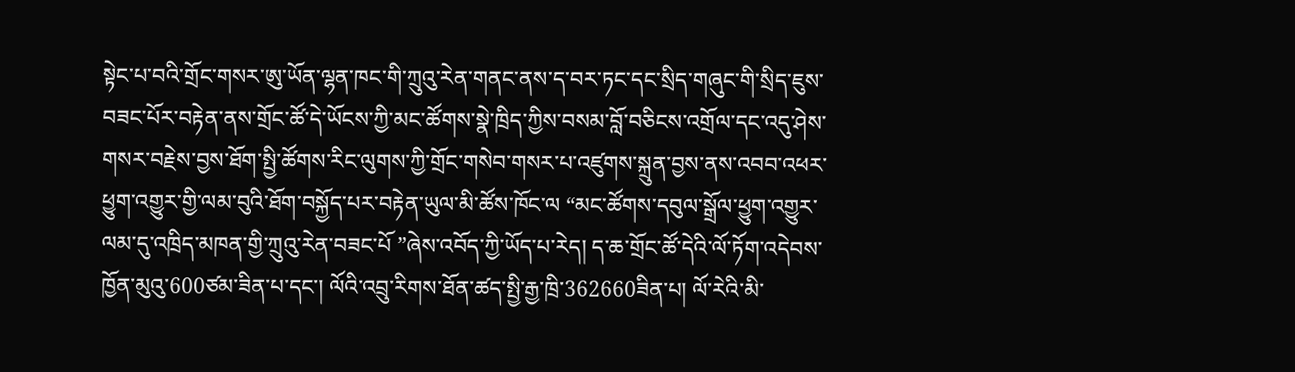སྟེང་པ་བའི་གྲོང་གསར་ཨུ་ཡོན་ལྷན་ཁང་གི་ཀྲུའུ་རེན་གནང་ནས་ད་བར་ཏང་དང་སྲིད་གཞུང་གི་སྲིད་ཇུས་བཟང་པོར་བརྟེན་ནས་གྲོང་ཚོ་དེ་ཡོངས་ཀྱི་མང་ཚོགས་སྣེ་ཁྲིད་ཀྱིས་བསམ་བློ་བཅིངས་འགྲོལ་དང་འདུ་ཤེས་གསར་བརྗེས་བྱས་ཐོག་སྤྱི་ཚོགས་རིང་ལུགས་ཀྱི་གྲོང་གསེབ་གསར་པ་འཛུགས་སྐྲུན་བྱས་ནས་འབབ་འཕར་ཕྱུག་འགྱུར་གྱི་ལམ་བུའི་ཐོག་བསྐྱོད་པར་བརྟེན་ཡུལ་མི་ཚོས་ཁོང་ལ “མང་ཚོགས་དབུལ་སྒྲོལ་ཕྱུག་འགྱུར་ལམ་དུ་འཁྲིད་མཁན་གྱི་ཀྲུའུ་རེན་བཟང་པོ ”ཞེས་འབོད་ཀྱི་ཡོད་པ་རེད། ད་ཆ་གྲོང་ཚོ་དེའི་ལོ་ཏོག་འདེབས་ཁྱོན་མུའུ་600ཙམ་ཟིན་པ་དང་། ལོའི་འབྲུ་རིགས་ཐོན་ཚད་སྤྱི་རྒྱ་ཁྲི་362660ཟིན་པ། ལོ་རེའི་མི་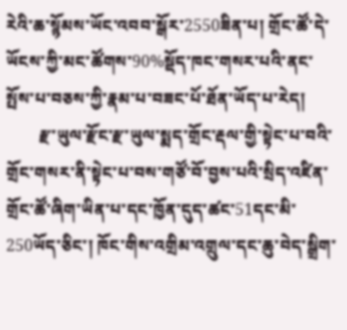རེའི་ཆ་སྙོམས་ཡོང་འབབ་སྒོར་2550ཟིན་པ། གྲོང་ཚོ་དེ་ཡོངས་ཀྱི་མང་ཚོགས་90%སྡོད་ཁང་གསར་པའི་ནང་སྤོས་པ་བཅས་ཀྱི་རྣམ་པ་བཟང་པོ་ཐོན་ཡོད་པ་རེད།
        རྫ་ཡུལ་རྫོང་རྫ་ཡུལ་སྨད་གྲོང་རྡལ་གྱི་སྟེང་པ་བའི་གྲོང་གསར་ནི་སྟེང་པ་བས་གཙོ་བོ་བྱས་པའི་སྲིད་འཛིན་གྲོང་ཚོ་ཞིག་ཡིན་པ་དང་ཁྱོན་དུད་ཚང་51དང་མི་250ཡོད་ཅིང་། ཁོང་གིས་འགྲིམ་འགྲུལ་དང་ཆུ་བེད་སྒྲིག་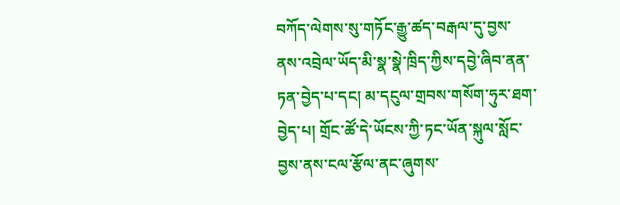བཀོད་ལེགས་སུ་གཏོང་རྒྱུ་ཚད་བརྒལ་དུ་བྱས་ནས་འབྲེལ་ཡོད་མི་སྣ་སྣེ་ཁྲིད་ཀྱིས་དབྱེ་ཞིབ་ནན་ཏན་བྱེད་པ་དང། མ་དངུལ་གྲབས་གསོག་ཧུར་ཐག་བྱེད་པ། གྲོང་ཚོ་དེ་ཡོངས་ཀྱི་ཏང་ཡོན་སྐུལ་སློང་བྱས་ནས་ངལ་རྩོལ་ནང་ཞུགས་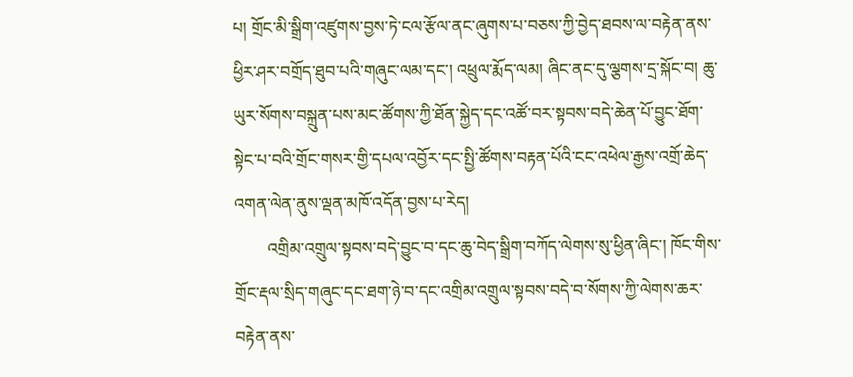པ། གྲོང་མི་སྒྲིག་འཛུགས་བྱས་ཏེ་ངལ་རྩོལ་ནང་ཞུགས་པ་བཅས་ཀྱི་བྱེད་ཐབས་ལ་བརྟེན་ནས་ཕྱིར་ཤར་བགྲོད་ཐུབ་པའི་གཞུང་ལམ་དང་། འཕྲུལ་རྨོད་ལམ། ཞིང་ནང་དུ་ལྕགས་དྲ་སྐོང་བ། ཆུ་ཡུར་སོགས་བསྐྲུན་པས་མང་ཚོགས་ཀྱི་ཐོན་སྐྱེད་དང་འཚོ་བར་སྟབས་བདེ་ཆེན་པོ་བྱུང་ཐོག་སྟེང་པ་བའི་གྲོང་གསར་གྱི་དཔལ་འབྱོར་དང་སྤྱི་ཚོགས་བརྟན་པོའི་ངང་འཕེལ་རྒྱས་འགྲོ་ཆེད་འགན་ལེན་ནུས་ལྡན་མཁོ་འདོན་བྱས་པ་རེད།
        འགྲིམ་འགྲུལ་སྟབས་བདེ་བྱུང་བ་དང་ཆུ་བེད་སྒྲིག་བཀོད་ལེགས་སུ་ཕྱིན་ཞིང་། ཁོང་གིས་གྲོང་རྡལ་སྲིད་གཞུང་དང་ཐག་ཉེ་བ་དང་འགྲིམ་འགྲུལ་སྟབས་བདེ་བ་སོགས་ཀྱི་ལེགས་ཆར་བརྟེན་ནས་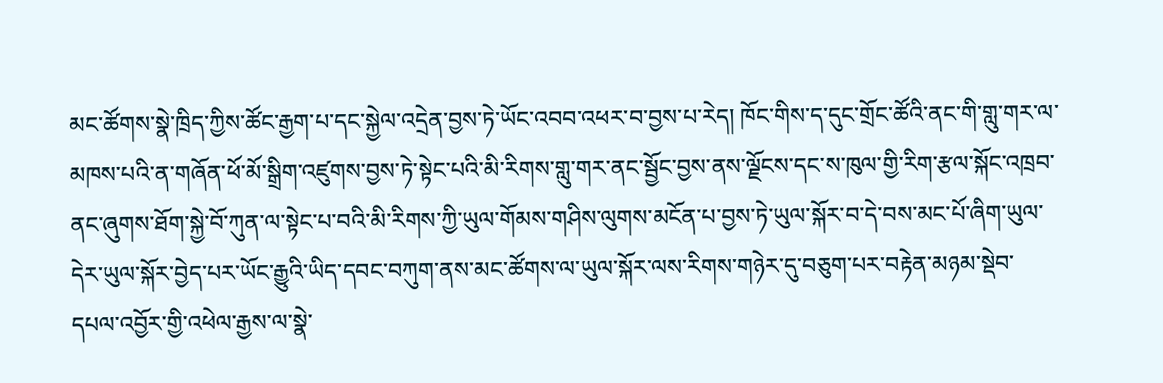མང་ཚོགས་སྣེ་ཁྲིད་ཀྱིས་ཚོང་རྒྱག་པ་དང་སྐྱེལ་འདྲེན་བྱས་ཏེ་ཡོང་འབབ་འཕར་བ་བྱས་པ་རེད། ཁོང་གིས་ད་དུང་གྲོང་ཚོའི་ནང་གི་གླུ་གར་ལ་མཁས་པའི་ན་གཞོན་ཕོ་མོ་སྒྲིག་འཛུགས་བྱས་ཏེ་སྟེང་པའི་མི་རིགས་གླུ་གར་ནང་སྦྱོང་བྱས་ནས་ལྗོངས་དང་ས་ཁུལ་གྱི་རིག་རྩལ་སྐོང་འཁྲབ་ནང་ཞུགས་ཐོག་སྐྱེ་བོ་ཀུན་ལ་སྟེང་པ་བའི་མི་རིགས་ཀྱི་ཡུལ་གོམས་གཤིས་ལུགས་མངོན་པ་བྱས་ཏེ་ཡུལ་སྐོར་བ་དེ་བས་མང་པོ་ཞིག་ཡུལ་དེར་ཡུལ་སྐོར་བྱེད་པར་ཡོང་རྒྱུའི་ཡིད་དབང་བཀུག་ནས་མང་ཚོགས་ལ་ཡུལ་སྐོར་ལས་རིགས་གཉེར་དུ་བཅུག་པར་བརྟེན་མཉམ་སྡེབ་དཔལ་འབྱོར་གྱི་འཕེལ་རྒྱས་ལ་སྣེ་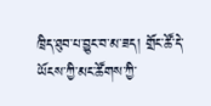ཁྲིད་ཐུབ་པ་བྱུང་བ་མ་ཟད། གྲོང་ཚོ་དེ་ཡོངས་ཀྱི་མང་ཚོགས་ཀྱི་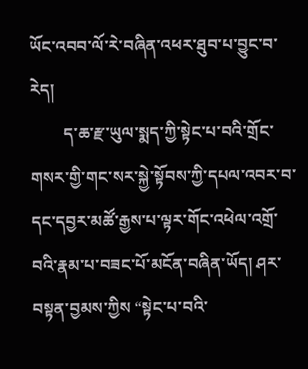ཡོང་འབབ་ལོ་རེ་བཞིན་འཕར་ཐུབ་པ་བྱུང་བ་རེད།
        ད་ཆ་རྫ་ཡུལ་སྨད་ཀྱི་སྟེང་པ་བའི་གྲོང་གསར་གྱི་གང་སར་སྐྱེ་སྟོབས་ཀྱི་དཔལ་འབར་བ་དང་དབྱར་མཚོ་རྒྱས་པ་ལྟར་གོང་འཕེལ་འགྲོ་བའི་རྣམ་པ་བཟང་པོ་མངོན་བཞིན་ཡོད། ཤར་བསྟན་བྱམས་ཀྱིས “སྟེང་པ་བའི་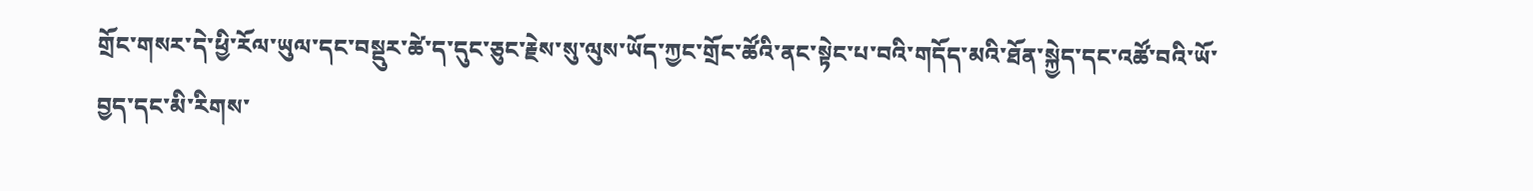གྲོང་གསར་དེ་ཕྱི་རོལ་ཡུལ་དང་བསྡུར་ཚེ་ད་དུང་ཅུང་རྗེས་སུ་ལུས་ཡོད་ཀྱང་གྲོང་ཚོའི་ནང་སྟེང་པ་བའི་གདོད་མའི་ཐོན་སྐྱེད་དང་འཚོ་བའི་ཡོ་བྱད་དང་མི་རིགས་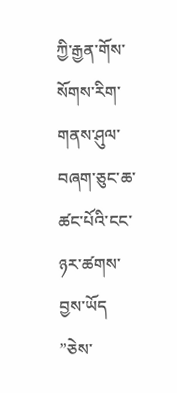ཀྱི་རྒྱན་གོས་སོགས་རིག་གནས་ཤུལ་བཞག་ཅུང་ཆ་ཚང་པོའི་ངང་ཉར་ཚགས་བྱས་ཡོད ”ཅེས་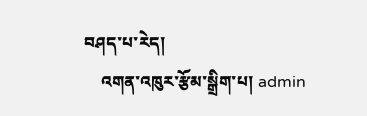བཤད་པ་རེད།
    འགན་འཁུར་རྩོམ་སྒྲིག་པ། admin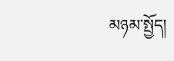མཉམ་སྤྱོད།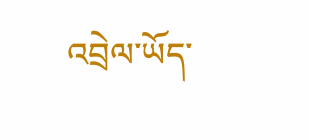འབྲེལ་ཡོད་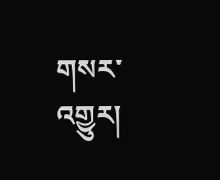གསར་འགྱུར།